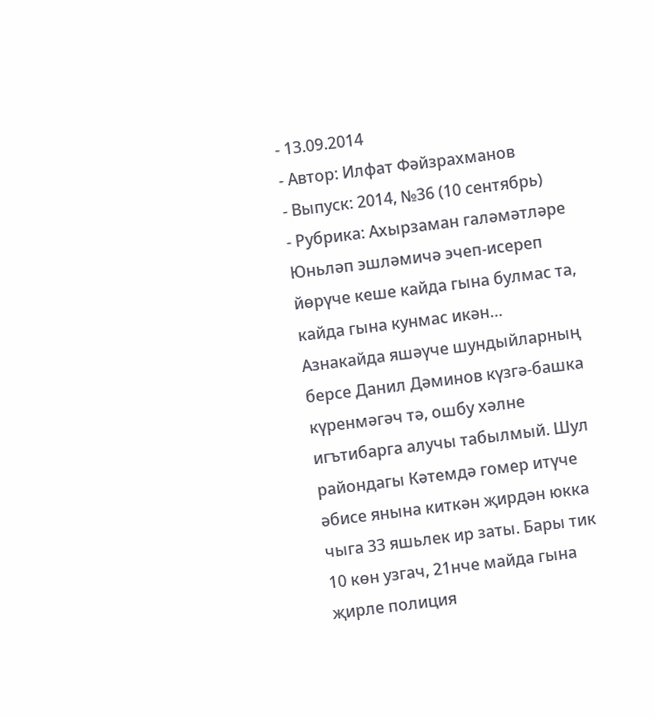- 13.09.2014
- Автор: Илфат Фәйзрахманов
- Выпуск: 2014, №36 (10 сентябрь)
- Рубрика: Ахырзаман галәмәтләре
Юньләп эшләмичә эчеп-исереп йөрүче кеше кайда гына булмас та, кайда гына кунмас икән… Азнакайда яшәүче шундыйларның берсе Данил Дәминов күзгә-башка күренмәгәч тә, ошбу хәлне игътибарга алучы табылмый. Шул райондагы Кәтемдә гомер итүче әбисе янына киткән җирдән юкка чыга 33 яшьлек ир заты. Бары тик 10 көн узгач, 21нче майда гына җирле полиция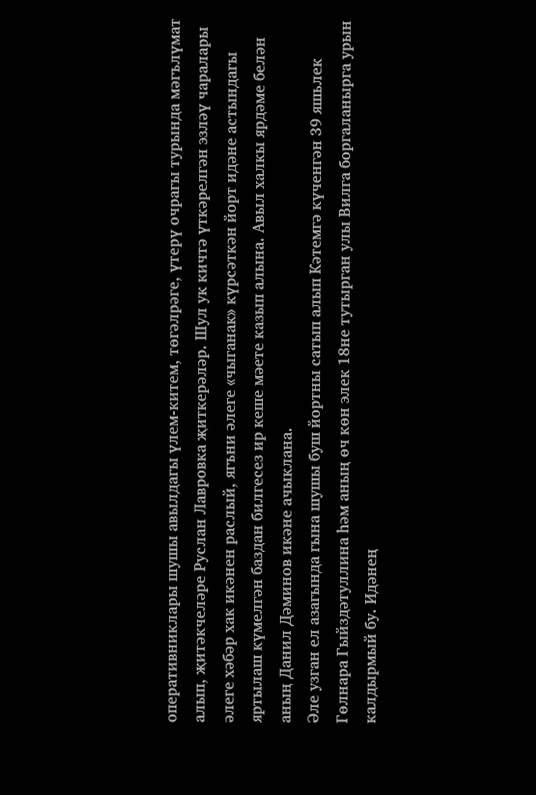оперативниклары шушы авылдагы үлем-китем, төгәлрәге, үтерү очрагы турында мәгълүмат алып, җитәкчеләре Руслан Лавровка җиткерәләр. Шул ук кичтә үткәрелгән эзләү чаралары әлеге хәбәр хак икәнен раслый, ягъни әлеге «чыганак» күрсәткән йорт идәне астындагы яртылаш күмелгән баздан билгесез ир кеше мәете казып алына. Авыл халкы ярдәме белән аның Данил Дәминов икәне ачыклана.
Әле узган ел азагында гына шушы буш йортны сатып алып Кәтемгә күченгән 39 яшьлек Гөлнара Гыйздәтуллина һәм аның өч көн элек 18не тутырган улы Вилга боргаланырга урын калдырмый бу. Идәнең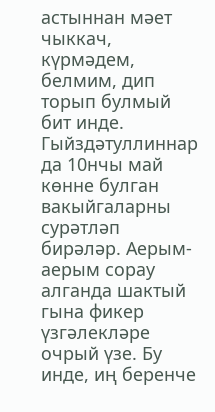астыннан мәет чыккач, күрмәдем, белмим, дип торып булмый бит инде. Гыйздәтуллиннар да 10нчы май көнне булган вакыйгаларны сурәтләп бирәләр. Аерым-аерым сорау алганда шактый гына фикер үзгәлекләре очрый үзе. Бу инде, иң беренче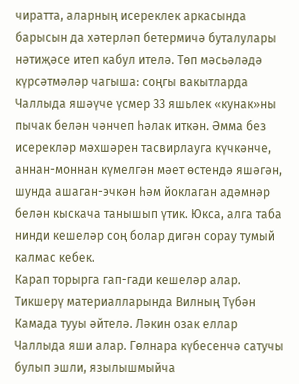чиратта, аларның исереклек аркасында барысын да хәтерләп бетермичә буталулары нәтиҗәсе итеп кабул ителә. Төп мәсьәләдә күрсәтмәләр чагыша: соңгы вакытларда Чаллыда яшәүче үсмер 33 яшьлек «кунак»ны пычак белән чәнчеп һәлак иткән. Әмма без исерекләр мәхшәрен тасвирлауга күчкәнче, аннан-моннан күмелгән мәет өстендә яшәгән, шунда ашаган-эчкән һәм йоклаган адәмнәр белән кыскача танышып үтик. Юкса, алга таба нинди кешеләр соң болар дигән сорау тумый калмас кебек.
Карап торырга гап-гади кешеләр алар. Тикшерү материалларында Вилның Түбән Камада тууы әйтелә. Ләкин озак еллар Чаллыда яши алар. Гөлнара күбесенчә сатучы булып эшли, язылышмыйча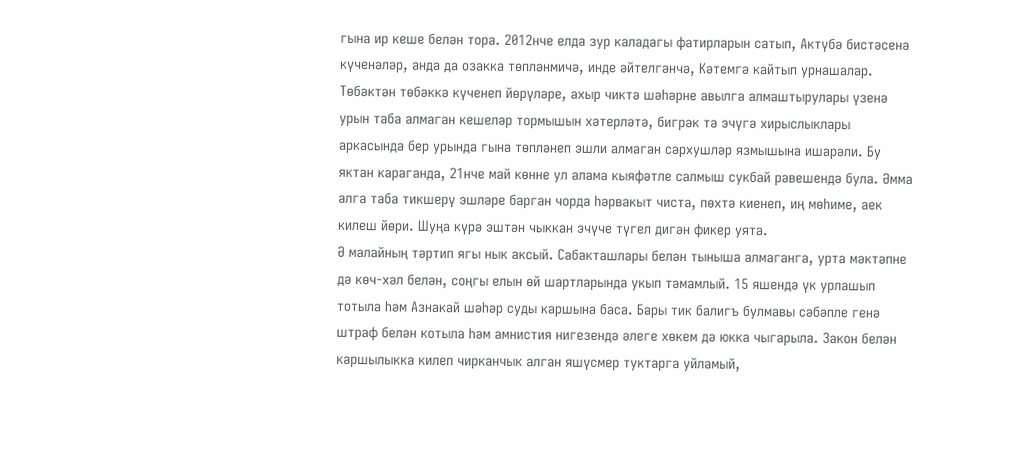гына ир кеше белән тора. 2012нче елда зур каладагы фатирларын сатып, Актүбә бистәсенә күченәләр, анда да озакка төпләнмичә, инде әйтелгәнчә, Кәтемгә кайтып урнашалар. Төбәктән төбәккә күченеп йөрүләре, ахыр чиктә шәһәрне авылга алмаштырулары үзенә урын таба алмаган кешеләр тормышын хәтерләтә, бигрәк тә эчүгә хирыслыклары аркасында бер урында гына төпләнеп эшли алмаган сәрхушләр язмышына ишарәли. Бу яктан караганда, 21нче май көнне ул алама кыяфәтле салмыш сукбай рәвешендә була. Әмма алга таба тикшерү эшләре барган чорда һәрвакыт чиста, пөхтә киенеп, иң мөһиме, аек килеш йөри. Шуңа күрә эштән чыккан эчүче түгел дигән фикер уята.
Ә малайның тәртип ягы нык аксый. Сабакташлары белән тыныша алмаганга, урта мәктәпне дә көч-хәл белән, соңгы елын өй шартларында укып тәмамлый. 15 яшендә үк урлашып тотыла һәм Азнакай шәһәр суды каршына баса. Бары тик балигъ булмавы сәбәпле генә штраф белән котыла һәм амнистия нигезендә әлеге хөкем дә юкка чыгарыла. Закон белән каршылыкка килеп чирканчык алган яшүсмер туктарга уйламый,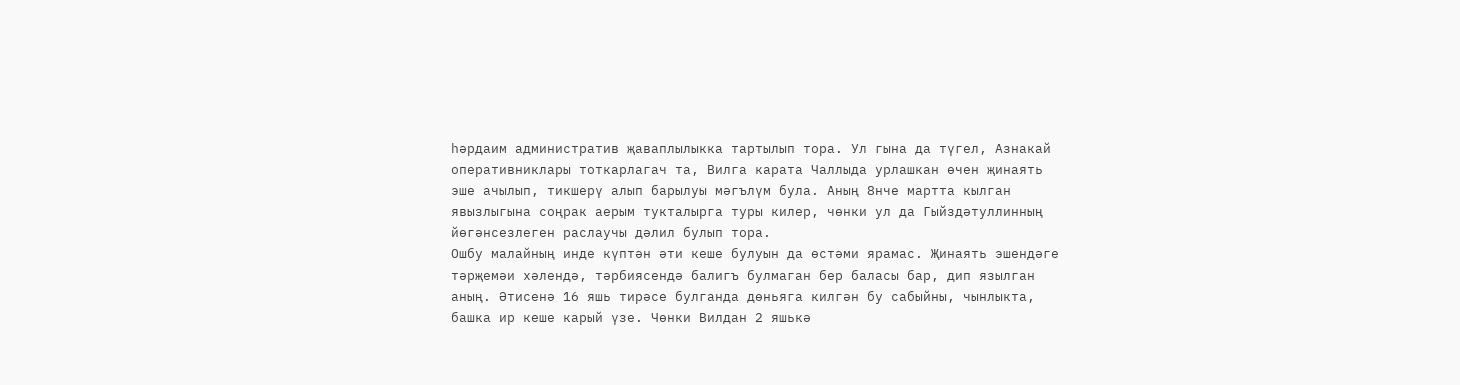һәрдаим административ җаваплылыкка тартылып тора. Ул гына да түгел, Азнакай оперативниклары тоткарлагач та, Вилга карата Чаллыда урлашкан өчен җинаять эше ачылып, тикшерү алып барылуы мәгълүм була. Аның 8нче мартта кылган явызлыгына соңрак аерым тукталырга туры килер, чөнки ул да Гыйздәтуллинның йөгәнсезлеген раслаучы дәлил булып тора.
Ошбу малайның инде күптән әти кеше булуын да өстәми ярамас. Җинаять эшендәге тәрҗемәи хәлендә, тәрбиясендә балигъ булмаган бер баласы бар, дип язылган аның. Әтисенә 16 яшь тирәсе булганда дөньяга килгән бу сабыйны, чынлыкта, башка ир кеше карый үзе. Чөнки Вилдан 2 яшькә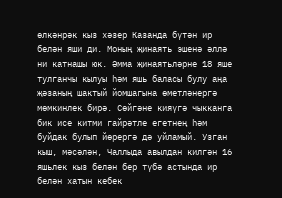өлкәнрәк кыз хәзер Казанда бүтән ир белән яши ди. Моның җинаять эшенә әллә ни катнашы юк. Әмма җинаятьләрне 18 яше тулганчы кылуы һәм яшь баласы булу аңа җәзаның шактый йомшагына өметләнергә мөмкинлек бирә. Сөйгәне кияүгә чыкканга бик исе китми гайрәтле егетнең һәм буйдак булып йөрергә дә уйламый. Узган кыш, мәсәлән, Чаллыда авылдан килгән 16 яшьлек кыз белән бер түбә астында ир белән хатын кебек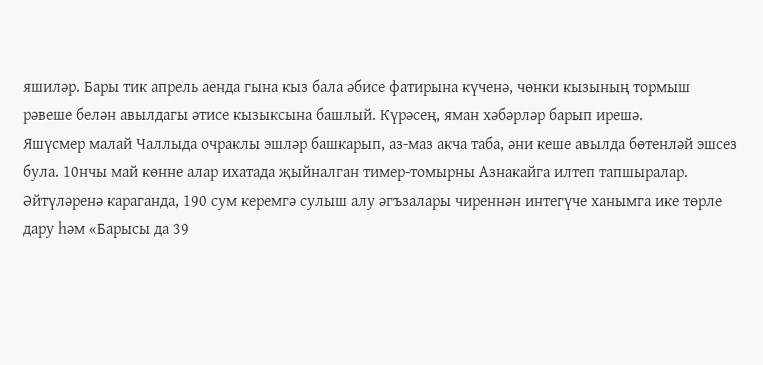яшиләр. Бары тик апрель аенда гына кыз бала әбисе фатирына күченә, чөнки кызының тормыш рәвеше белән авылдагы әтисе кызыксына башлый. Күрәсең, яман хәбәрләр барып ирешә.
Яшүсмер малай Чаллыда очраклы эшләр башкарып, аз-маз акча таба, әни кеше авылда бөтенләй эшсез була. 10нчы май көнне алар ихатада җыйналган тимер-томырны Азнакайга илтеп тапшыралар. Әйтүләренә караганда, 190 сум керемгә сулыш алу әгъзалары чиреннән интегүче ханымга ике төрле дару һәм «Барысы да 39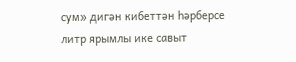сум» дигән кибеттән һәрберсе литр ярымлы ике савыт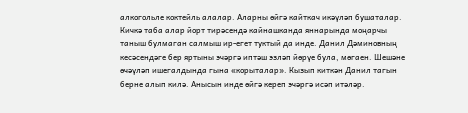алкогольле коктейль алалар. Аларны өйгә кайткач икәүләп бушаталар. Кичкә таба алар йорт тирәсендә кайнашканда яннарында моңарчы таныш булмаган салмыш ир-егет туктый да инде. Данил Дәминовның кесәсендәге бер яртыны эчәргә иптәш эзләп йөрүе була, мөгаен. Шешәне өчәүләп ишегалдында гына «корыталар». Кызып киткән Данил тагын берне алып килә. Анысын инде өйгә кереп эчәргә исәп итәләр.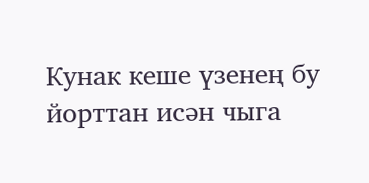Кунак кеше үзенең бу йорттан исән чыга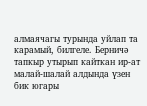алмаячагы турында уйлап та карамый, билгеле. Берничә тапкыр утырып кайткан ир-ат малай-шалай алдында үзен бик югары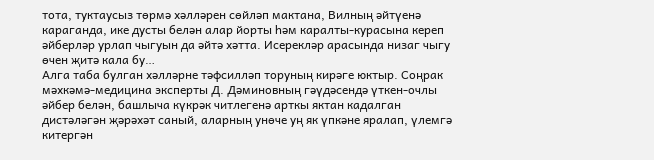тота, туктаусыз төрмә хәлләрен сөйләп мактана, Вилның әйтүенә караганда, ике дусты белән алар йорты һәм каралты-курасына кереп әйберләр урлап чыгуын да әйтә хәтта. Исерекләр арасында низаг чыгу өчен җитә кала бу…
Алга таба булган хәлләрне тәфсилләп торуның кирәге юктыр. Соңрак мәхкәмә-медицина эксперты Д. Дәминовның гәүдәсендә үткен-очлы әйбер белән, башлыча күкрәк читлегенә арткы яктан кадалган дистәләгән җәрәхәт саный, аларның унөче уң як үпкәне яралап, үлемгә китергән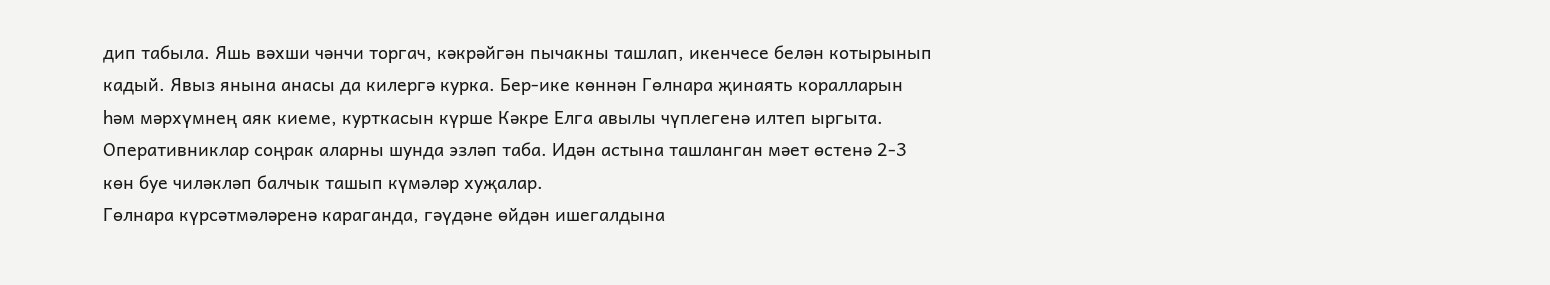дип табыла. Яшь вәхши чәнчи торгач, кәкрәйгән пычакны ташлап, икенчесе белән котырынып кадый. Явыз янына анасы да килергә курка. Бер-ике көннән Гөлнара җинаять коралларын һәм мәрхүмнең аяк киеме, курткасын күрше Кәкре Елга авылы чүплегенә илтеп ыргыта. Оперативниклар соңрак аларны шунда эзләп таба. Идән астына ташланган мәет өстенә 2-3 көн буе чиләкләп балчык ташып күмәләр хуҗалар.
Гөлнара күрсәтмәләренә караганда, гәүдәне өйдән ишегалдына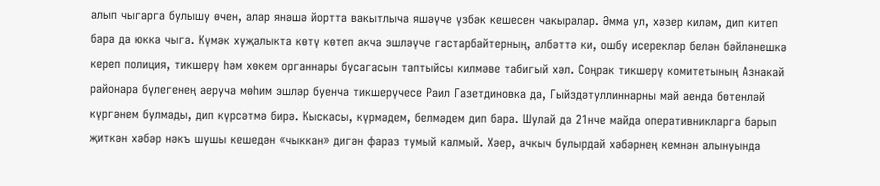алып чыгарга булышу өчен, алар янәшә йортта вакытлыча яшәүче үзбәк кешесен чакыралар. Әмма ул, хәзер киләм, дип китеп бара да юкка чыга. Күмәк хуҗалыкта көтү көтеп акча эшләүче гастарбайтерның, әлбәттә ки, ошбу исерекләр белән бәйләнешкә кереп полиция, тикшерү һәм хөкем органнары бусагасын таптыйсы килмәве табигый хәл. Соңрак тикшерү комитетының Азнакай районара бүлегенең аеруча мөһим эшләр буенча тикшерүчесе Раил Газетдиновка да, Гыйздәтуллиннарны май аенда бөтенләй күргәнем булмады, дип күрсәтмә бирә. Кыскасы, күрмәдем, белмәдем дип бара. Шулай да 21нче майда оперативникларга барып җиткән хәбәр нәкъ шушы кешедән «чыккан» дигән фараз тумый калмый. Хәер, ачкыч булырдай хәбәрнең кемнән алынуында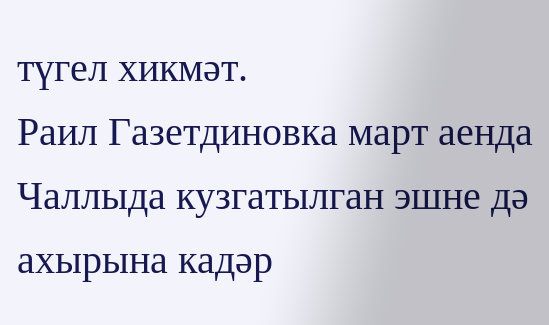түгел хикмәт.
Раил Газетдиновка март аенда Чаллыда кузгатылган эшне дә ахырына кадәр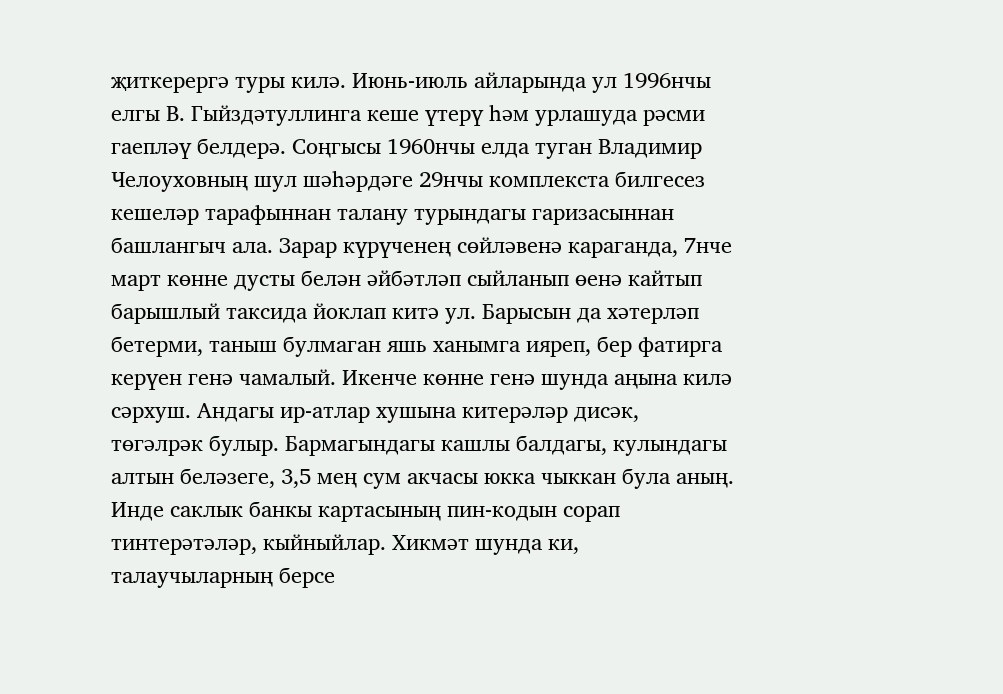җиткерергә туры килә. Июнь-июль айларында ул 1996нчы елгы В. Гыйздәтуллинга кеше үтерү һәм урлашуда рәсми гаепләү белдерә. Соңгысы 1960нчы елда туган Владимир Челоуховның шул шәһәрдәге 29нчы комплекста билгесез кешеләр тарафыннан талану турындагы гаризасыннан башлангыч ала. Зарар күрүченең сөйләвенә караганда, 7нче март көнне дусты белән әйбәтләп сыйланып өенә кайтып барышлый таксида йоклап китә ул. Барысын да хәтерләп бетерми, таныш булмаган яшь ханымга ияреп, бер фатирга керүен генә чамалый. Икенче көнне генә шунда аңына килә сәрхуш. Андагы ир-атлар хушына китерәләр дисәк, төгәлрәк булыр. Бармагындагы кашлы балдагы, кулындагы алтын беләзеге, 3,5 мең сум акчасы юкка чыккан була аның. Инде саклык банкы картасының пин-кодын сорап тинтерәтәләр, кыйныйлар. Хикмәт шунда ки, талаучыларның берсе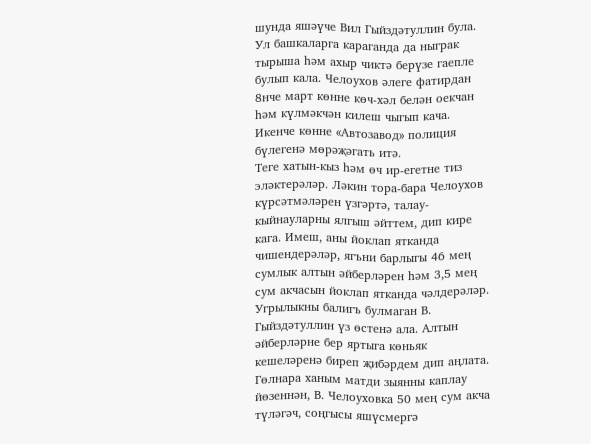шунда яшәүче Вил Гыйздәтуллин була. Ул башкаларга караганда да ныграк тырыша һәм ахыр чиктә берүзе гаепле булып кала. Челоухов әлеге фатирдан 8нче март көнне көч-хәл белән оекчан һәм күлмәкчән килеш чыгып кача. Икенче көнне «Автозавод» полиция бүлегенә мөрәҗәгать итә.
Теге хатын-кыз һәм өч ир-егетне тиз эләктерәләр. Ләкин тора-бара Челоухов күрсәтмәләрен үзгәртә, талау-кыйнауларны ялгыш әйттем, дип кире кага. Имеш, аны йоклап ятканда чишендерәләр, ягъни барлыгы 46 мең сумлык алтын әйберләрен һәм 3,5 мең сум акчасын йоклап ятканда чәлдерәләр. Угрылыкны балигъ булмаган В. Гыйздәтуллин үз өстенә ала. Алтын әйберләрне бер яртыга көньяк кешеләренә биреп җибәрдем дип аңлата. Гөлнара ханым матди зыянны каплау йөзеннән, В. Челоуховка 50 мең сум акча түләгәч, соңгысы яшүсмергә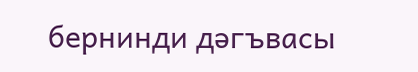бернинди дәгъвасы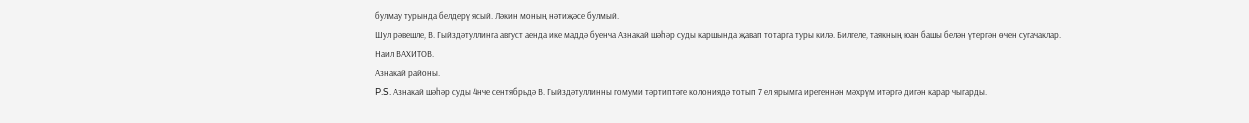булмау турында белдерү ясый. Ләкин моның нәтиҗәсе булмый.
Шул рәвешле, В. Гыйздәтуллинга август аенда ике маддә буенча Азнакай шәһәр суды каршында җавап тотарга туры килә. Билгеле, таякның юан башы белән үтергән өчен сугачаклар.
Наил ВАХИТОВ.
Азнакай районы.
P.S. Азнакай шәһәр суды 4нче сентябрьдә В. Гыйздәтуллинны гомуми тәртиптәге колониядә тотып 7 ел ярымга ирегеннән мәхрүм итәргә дигән карар чыгарды.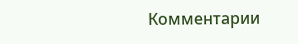Комментарии